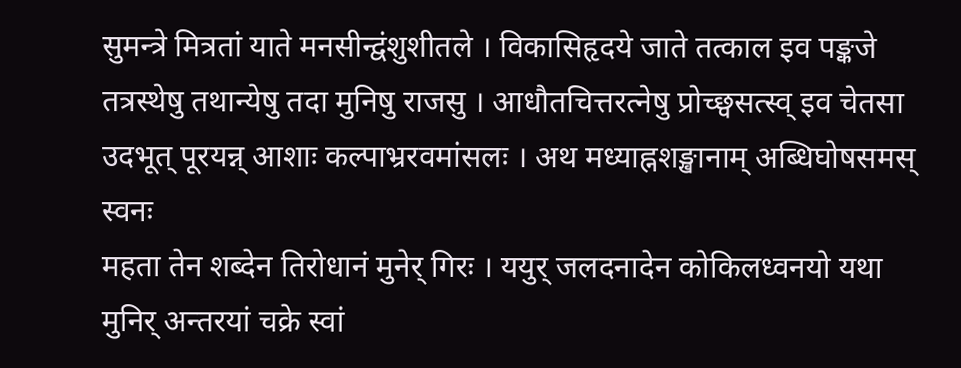सुमन्त्रे मित्रतां याते मनसीन्द्वंशुशीतले । विकासिहृदये जाते तत्काल इव पङ्कजे
तत्रस्थेषु तथान्येषु तदा मुनिषु राजसु । आधौतचित्तरत्नेषु प्रोच्छ्वसत्स्व् इव चेतसा
उदभूत् पूरयन्न् आशाः कल्पाभ्ररवमांसलः । अथ मध्याह्नशङ्खानाम् अब्धिघोषसमस् स्वनः
महता तेन शब्देन तिरोधानं मुनेर् गिरः । ययुर् जलदनादेन कोकिलध्वनयो यथा
मुनिर् अन्तरयां चक्रे स्वां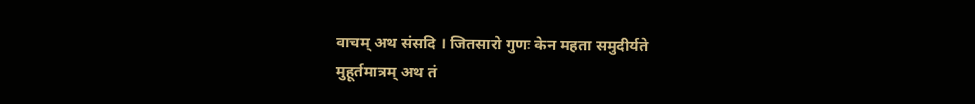वाचम् अथ संसदि । जितसारो गुणः केन महता समुदीर्यते
मुहूर्तमात्रम् अथ तं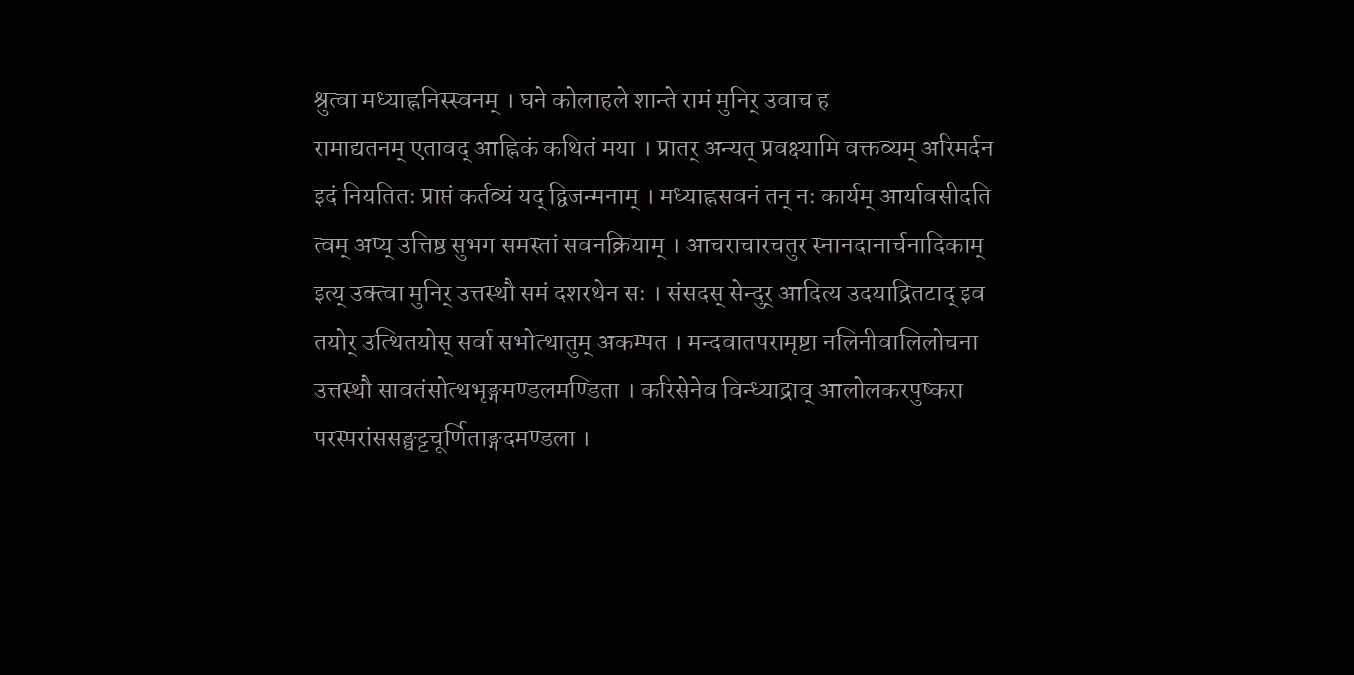श्रुत्वा मध्याह्ननिस्स्वनम् । घने कोलाहले शान्ते रामं मुनिर् उवाच ह
रामाद्यतनम् एतावद् आह्निकं कथितं मया । प्रातर् अन्यत् प्रवक्ष्यामि वक्तव्यम् अरिमर्दन
इदं नियतितः प्राप्तं कर्तव्यं यद् द्विजन्मनाम् । मध्याह्नसवनं तन् नः कार्यम् आर्यावसीदति
त्वम् अप्य् उत्तिष्ठ सुभग समस्तां सवनक्रियाम् । आचराचारचतुर स्नानदानार्चनादिकाम्
इत्य् उक्त्वा मुनिर् उत्तस्थौ समं दशरथेन सः । संसदस् सेन्दुर् आदित्य उदयाद्रितटाद् इव
तयोर् उत्थितयोस् सर्वा सभोत्थातुम् अकम्पत । मन्दवातपरामृष्टा नलिनीवालिलोचना
उत्तस्थौ सावतंसोत्थभृङ्गमण्डलमण्डिता । करिसेनेव विन्ध्याद्राव् आलोलकरपुष्करा
परस्परांससङ्घट्टचूर्णिताङ्गदमण्डला ।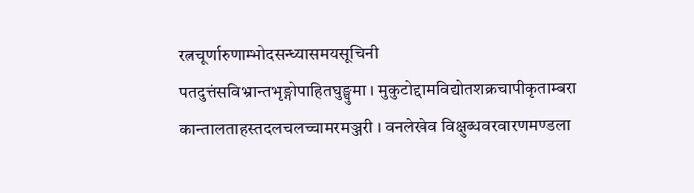रत्नचूर्णारुणाम्भोदसन्ध्यासमयसूचिनी
पतदुत्तंसविभ्रान्तभृङ्गोपाहितघुङ्घुमा । मुकुटोद्दामविद्योतशक्रचापीकृताम्बरा
कान्तालताहस्तदलचलच्चामरमञ्जरी । वनलेखेव विक्षुब्धवरवारणमण्डला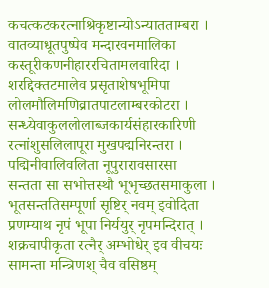कचत्कटकरत्नाश्रिकृष्टान्योऽन्यातताम्बरा । वातव्याधूतपुष्पेव मन्दारवनमालिका
कस्तूरीकणनीहाररचितामलवारिदा । शरद्दिक्तटमालेव प्रसृताशेषभूमिपा
लोलमौलिमणिव्रातपाटलाम्बरकोटरा । सन्ध्येवाकुललोलाब्जकार्यसंहारकारिणी
रत्नांशुसलिलापूरा मुखपद्मनिरन्तरा । पद्मिनीवालिवलिता नूपुरारावसारसा
सन्तता सा सभोत्तस्थौ भूभृच्छतसमाकुला । भूतसन्ततिसम्पूर्णा सृष्टिर् नवम् इवोदिता
प्रणम्याथ नृपं भूपा निर्ययुर् नृपमन्दिरात् । शक्रचापीकृता रत्नैर् अम्भोधेर् इव वीचयः
सामन्ता मन्त्रिणश् चैव वसिष्ठम्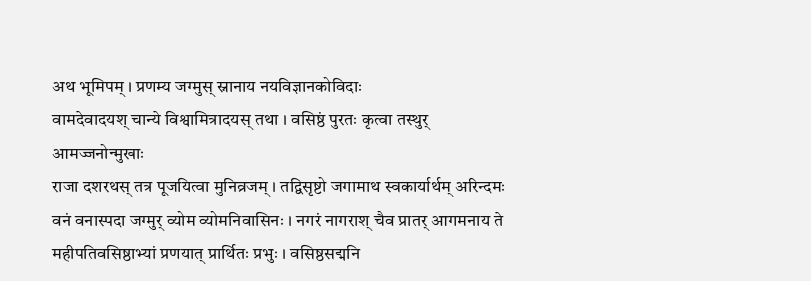अथ भूमिपम् । प्रणम्य जग्मुस् स्नानाय नयविज्ञानकोविदाः
वामदेवादयश् चान्ये विश्वामित्रादयस् तथा । वसिष्ठं पुरतः कृत्वा तस्थुर् आमज्जनोन्मुखाः
राजा दशरथस् तत्र पूजयित्वा मुनिव्रजम् । तद्विसृष्टो जगामाथ स्वकार्यार्थम् अरिन्दमः
वनं वनास्पदा जग्मुर् व्योम व्योमनिवासिनः । नगरं नागराश् चैव प्रातर् आगमनाय ते
महीपतिवसिष्ठाभ्यां प्रणयात् प्रार्थितः प्रभुः । वसिष्ठसद्मनि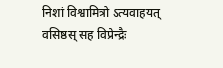निशां विश्वामित्रो ऽत्यवाहयत्
वसिष्ठस् सह विप्रेन्द्रैः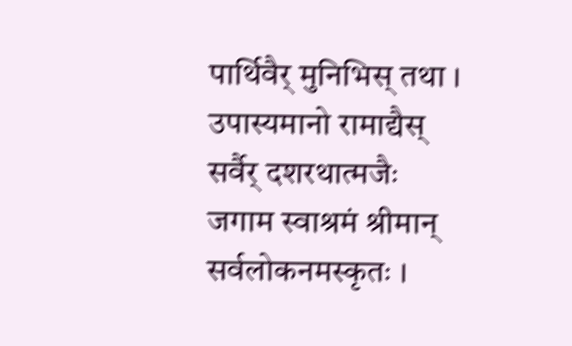पार्थिवैर् मुनिभिस् तथा । उपास्यमानो रामाद्यैस् सर्वैर् दशरथात्मजैः
जगाम स्वाश्रमं श्रीमान् सर्वलोकनमस्कृतः ।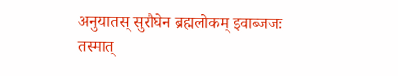अनुयातस् सुरौघेन ब्रह्मलोकम् इवाब्जजः
तस्मात्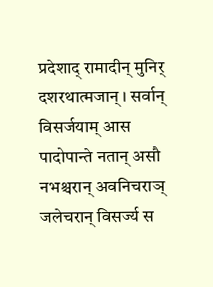प्रदेशाद् रामादीन् मुनिर् दशरथात्मजान् । सर्वान् विसर्जयाम् आस पादोपान्ते नतान् असौ
नभश्चरान् अवनिचराञ् जलेचरान् विसर्ज्य स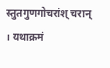स्तुतगुणगोचरांश् चरान् । यथाक्रमं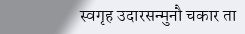स्वगृह उदारसन्मुनौ चकार ता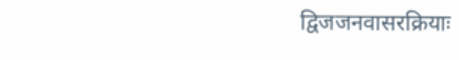द्विजजनवासरक्रियाः